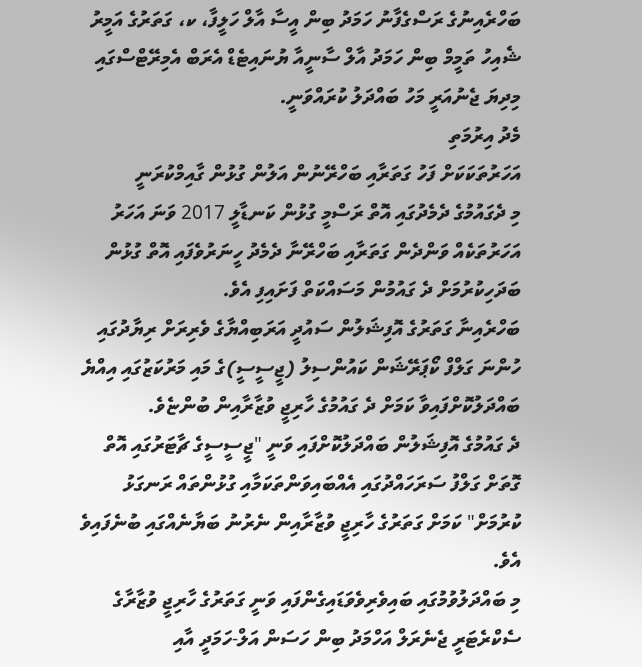ބަހްރެއިނުގެ ރަސްގެފާނު ހަމަދު ބިން އީސާ އާލް ހަލީފާ، ކ، ގަތަރުގެ އަމީރު ޝެއިހު ތަމީމް ބިން ހަމަދު އާލް ސާނީއާ ޔުނައިޓެޑް އެރަބް އެމިރޭޓްސްގައި މިދިޔަ ޖެނުއަރީ މަހު ބައްދަލު ކުރައްވަނީ.
މެދު އިރުމަތި
އަހަރުތަކަކަށް ފަހު ގަތަރާއި ބަހްރޭނުން އަލުން ގުޅުން ގާއިމްކުރަނީ
މި ދެގައުމުގެ ދެމެދުގައި އޮތް ރަސްމީ ގުޅުން ކަނޑާލީ 2017 ވަނަ އަހަރު
އަހަރުތަކެއް ވަންދެން ގަތަރާއި ބަހްރޭނާ ދެމެދު ހީނަރުވެފައި އޮތް ގުޅުން ބަދަހިކުރުމަށް ދެ ގައުމުން މަސައްކަތް ފަށައިފި އެވެ.
ބަހްރެއިނާ ގަތަރުގެ އޮފިޝަލުން ސައުދީ އަރަބިއްޔާގެ ވެރިރަށް ރިޔާދުގައި ހުންނަ ގަލްފް ކޯޕަރޭޝަން ކައުންސިލު (ޖީސީސީ)ގެ މައި މަރުކަޒުގައި އިއްޔެ ބައްދަލުކޮށްފައިވާ ކަމަށް ދެ ގައުމުގެ ހާރިޖީ ވުޒާރާއިން ބުންޏެވެ.
ދެ ގައުމުގެ އޮފިޝަލުން ބައްދަލުކޮށްފައި ވަނީ "ޖީސީސީގެ ޗާޓަރުގައި އޮތް ގޮތަށް ގަލްފު ސަރަހައްދުގައި އެއްބައިވަންތަކަމާއި ގުޅުންތައް ރަނގަޅު ކުރުމަށް" ކަމަށް ގަތަރުގެ ހާރިޖީ ވުޒާރާއިން ނެރުނު ބަޔާނެއްގައި ބުނެފައިވެ އެވެ.
މި ބައްދަލުވުމުގައި ބައިވެރިވެވަޑައިގެންފައި ވަނީ ގަތަރުގެ ހާރިޖީ ވުޒާރާގެ ސެކްރެޓަރީ ޖެނެރަލް އަހްމަދު ބިން ހަސަން އަލް-ހަމަދީ އާއި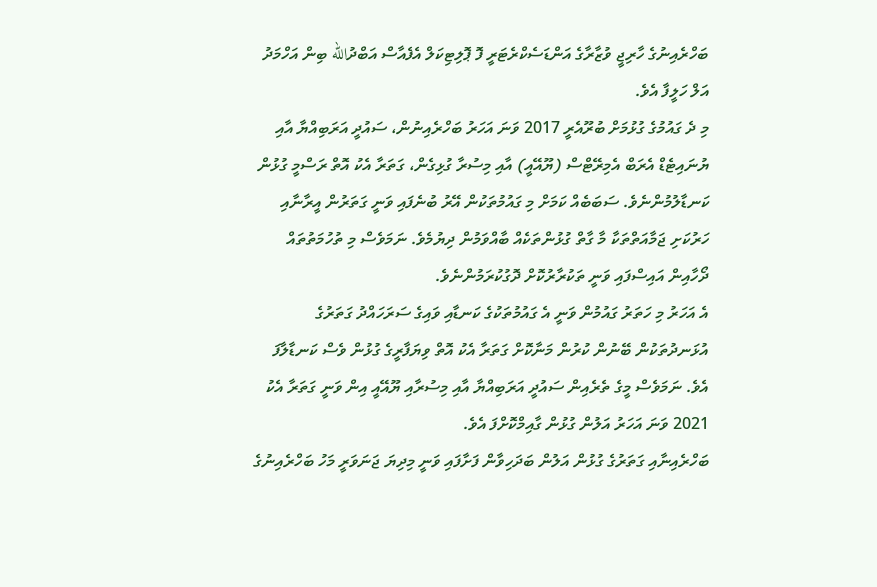ބަހްރެއިނުގެ ހާރިޖީ ވުޒާރާގެ އަންޑަސެކްރެޓަރީ ފޮ ޕޮލިޓިކަލް އެފެއާސް އަބްދުالله ބިން އަހްމަދު އަލް ހަލީފާ އެވެ.
މި ދެ ގައުމުގެ ގުޅުމަށް ބުރޫއެރީ 2017 ވަނަ އަހަރު ބަހްރެއިނުން، ސައުދީ އަރަބިއްޔާ އާއި ޔުނައިޓެޑް އެރަބް އެމިރޭޓްސް (ޔޫއޭއީ) އާއި މިސުރާ ގުޅިގެން، ގަތަރާ އެކު އޮތް ރަސްމީ ގުޅުން ކަނޑާލުމުންނެވެ. ސަބަބެއް ކަމަށް މި ގައުމުތަކުން އޭރު ބުނެފައި ވަނީ ގަތަރުން އީރާނާއި ހަރުކަށި ޖަމާއަތްތަކާ މާ ގާތް ގުޅުންތަކެއް ބާއްވަމުން ދިޔުމެވެ. ނަމަވެސް މި ތުހުމަތުތައް ދޯހާއިން އައިސްފައި ވަނީ ތަކުރާރުކޮށް ދޮގުކުރަމުންނެވެ.
އެ އަހަރު މި ހަތަރު ގައުމުން ވަނީ އެ ގައުމުތަކުގެ ކަނޑާއި ވައިގެ ސަރަހައްދު ގަތަރުގެ އުޅަނދުތަކުން ބޭނުން ކުރުން މަނާކޮށް ގަތަރާ އެކު އޮތް ވިޔަފާރީގެ ގުޅުން ވެސް ކަނޑާލާފަ އެވެ. ނަމަވެސް މީގެ ތެރެއިން ސައުދީ އަރަބިއްޔާ އާއި މިސުރާއި ޔޫއޭއީ އިން ވަނީ ގަތަރާ އެކު 2021 ވަނަ އަހަރު އަލުން ގުޅުން ގާއިމްކޮށްފަ އެވެ.
ބަހްރެއިނާއި ގަތަރުގެ ގުޅުން އަލުން ބަދަހިވާން ފަށާފައި ވަނީ މިދިޔަ ޖަނަވަރީ މަހު ބަހްރެއިނުގެ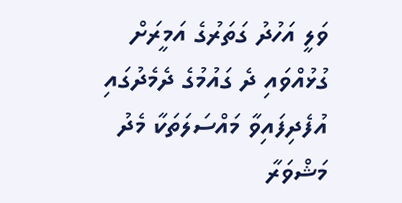ވަލީ އަހުދު ގަތަރުގެ އަމީރަށް ގުޅުއްވައި ދެ ގައުމުގެ ދެމެދުގައި އުފެދިފައިވާ މައްސަލަތަކާ މެދު މަޝްވަރާ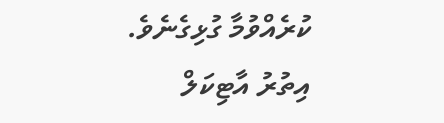ކުރެއްވުމާ ގުޅިގެނެވެ.
އިތުރު އާޓިކަލް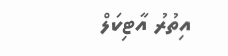އިތުރު އާޓިކަލް